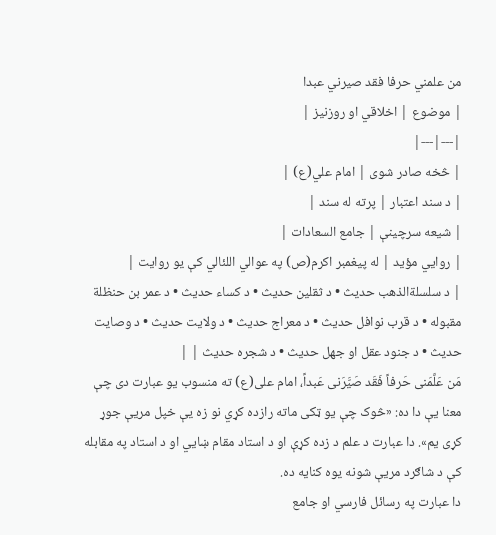من علمني حرفا فقد صیرني عبدا
| موضوع | اخلاقي او روزنیز |
|---|---|
| څخه صادر شوی | امام علي(ع) |
| د سند اعتبار | پرته له سند |
| شیعه سرچینې | جامع السعادات |
| روایي مؤید | له پیغمبر اکرم(ص) په عوالي اللئالي کې یو روایت |
| د سلسلةالذهب حدیث • د ثقلین حدیث • د کساء حدیث • د عمر بن حنظلة مقبوله • د قرب نوافل حدیث • د معراج حدیث • د ولایت حدیث • د وصایت حدیث • د جنود عقل او جهل حدیث • د شجره حدیث | |
مَن عَلَّمَنی حَرفاً فَقَد صَیَّرَنی عَبداً، امام علی(ع) ته منسوب یو عبارت دی چې معنا یې دا ده: «څوک چې یو ټکی ماته رازده کړي نو زه یې خپل مریې جوړ کړی یم». دا عبارت د علم د زده کړې او د استاد مقام ښايي او د استاد په مقابله کې د شاګرد مریې شونه یوه کنایه ده.
دا عبارت په رسائل فارسي او جامع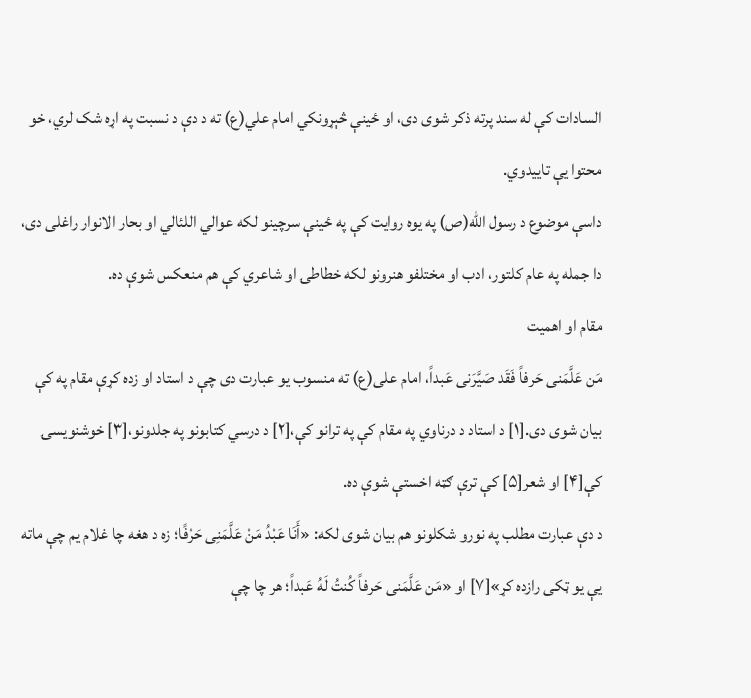السادات کې له سند پرته ذکر شوی دی، او ځینې څېړونکي امام علي(ع) ته د دې د نسبت په اړه شک لري، خو محتوا یې تاییدوي.
داسې موضوع د رسول الله(ص) په یوه روایت کې په ځینې سرچینو لکه عوالي اللئالي او بحار الانوار راغلی دی، دا جمله په عام کلتور، ادب او مختلفو هنرونو لکه خطاطۍ او شاعري کې هم منعکس شوې ده.
مقام او اهمیت
مَن عَلَّمَنی حَرفاً فَقَد صَیَّرَنی عَبداً، امام علی(ع) ته منسوب یو عبارت دی چې د استاد او زده کړې مقام په کې بیان شوی دی.[۱] د استاد د درناوي په مقام کې په ترانو کې،[۲] د درسي کتابونو په جلدونو،[۳] خوشنویسۍ کې[۴] او شعر[۵] کې ترې ګټه اخستې شوې ده.
د دې عبارت مطلب په نورو شکلونو هم بیان شوی لکه: «أَنَا عَبْدُ مَنْ عَلَّمَنِی حَرْفًا؛ زه د هغه چا غلام یم چې ماته یې یو ټکی رازده کړ»[۷] او «مَن عَلَّمَنی حَرفاً کُنتُ لَهُ عَبداً؛ هر چا چې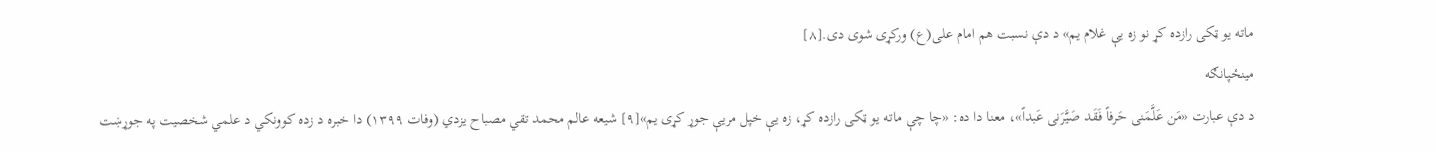ماته یو ټکی رازده کړ نو زه یې غلام یم» د دې نسبت هم امام علی(ع) ورکړی شوی دی.[۸]
مینځپانګه
د دې عبارت «مَن عَلَّمَنی حَرفاً فَقَد صَیَّرَنی عَبداً»، معنا دا ده: «چا چې ماته یو ټکی رازده کړ، زه یې خپل مریې جوړ کړی یم»[۹] شیعه عالم محمد تقي مصباح یزدي (وفات ۱۳۹۹) دا خبره د زده کوونکي د علمي شخصیت په جوړښت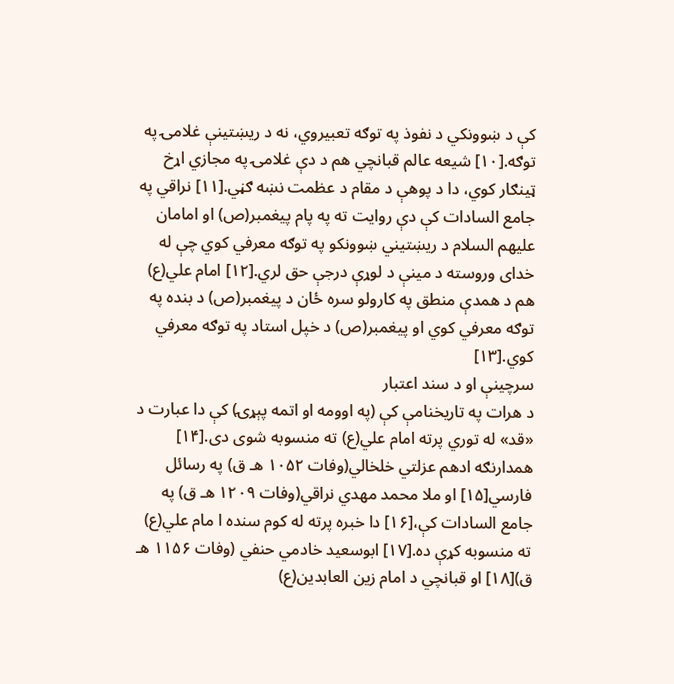کې د ښوونکي د نفوذ په توګه تعبیروي، نه د ریښتینې غلامۍ په توګه.[۱۰] شیعه عالم قبانچي هم د دې غلامۍ په مجازي اړخ ټینګار کوي، دا د پوهې د مقام د عظمت نښه ګڼي.[۱۱] نراقي په جامع السادات کې دې روایت ته په پام پیغمبر(ص) او امامان علیهم السلام د ریښتیني ښوونکو په توګه معرفي کوي چې له خدای وروسته د مینې د لوړې درجې حق لري.[۱۲] امام علي(ع) هم د همدې منطق په کارولو سره ځان د پیغمبر(ص) د بنده په توګه معرفي کوي او پیغمبر(ص) د خپل استاد په توګه معرفي کوي.[۱۳]
سرچینې او د سند اعتبار
د هرات په تاریخنامې کې (په اوومه او اتمه پېړۍ) کې دا عبارت د «قد» له توري پرته امام علي(ع) ته منسوبه شوی دی.[۱۴] همدارنګه ادهم عزلتي خلخالي(وفات ۱۰۵۲ هـ ق) په رسائل فارسي[۱۵] او ملا محمد مهدي نراقي(وفات ۱۲۰۹ هـ ق) په جامع السادات کې،[۱۶] دا خبره پرته له کوم سنده ا مام علي(ع) ته منسوبه کړې ده.[۱۷] ابوسعید خادمي حنفي (وفات ۱۱۵۶ هـ ق)[۱۸] او قبانچي د امام زین العابدین(ع)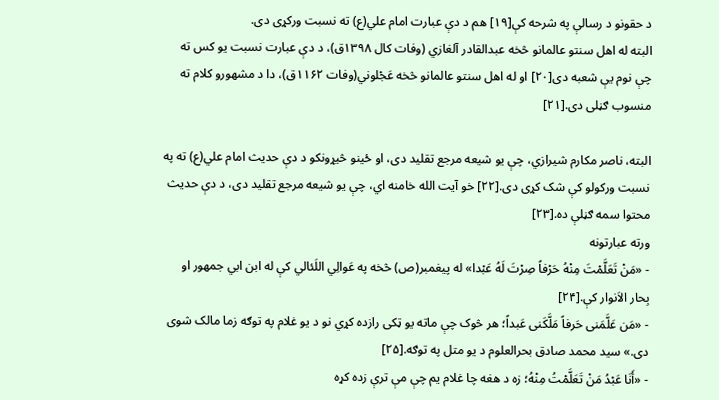د حقونو د رسالې په شرحه کې[۱۹] هم د دې عبارت امام علي(ع) ته نسبت ورکړی دی.
البته له اهل سنتو عالمانو څخه عبدالقادر آلغازي (وفات کال ۱۳۹۸ق)، د دې عبارت نسبت یو کس ته چې نوم یې شعبه دی[۲۰] او له اهل سنتو عالمانو څخه عَجْلوني(وفات ۱۱۶۲ق)، دا د مشهورو کلام ته منسوب ګڼلی دی.[۲۱]

البته، ناصر مکارم شیرازي، چې یو شیعه مرجع تقلید دی، او ځینو څیړونکو د دې حدیث امام علي(ع) ته په نسبت ورکولو کې شک کړی دی.[۲۲] خو آیت الله خامنه اي، چې یو شیعه مرجع تقلید دی، د دې حدیث محتوا سمه ګڼلې ده.[۲۳]
ورته عبارتونه
- «مَنْ تَعَلَّمْتَ مِنْهُ حَرْفاً صِرْتَ لَهُ عَبْدا» له پیغمبر(ص) څخه په عَوالِي اللَئالي کې له ابن ابي جمهور او بِحار الاَنوار کې.[۲۴]
- «مَن عَلَّمَنی حَرفاً مَلَّکَنی عَبداً؛ هر څوک چې ماته یو ټکی رازده کړي نو د یو غلام په توګه زما مالک شوی دی.» سید محمد صادق بحرالعلوم د یو متل په توګه.[۲۵]
- «أَنَا عَبْدُ مَنْ تَعَلَّمْتُ مِنْهُ؛ زه د هغه چا غلام یم چې مې ترې زده کړه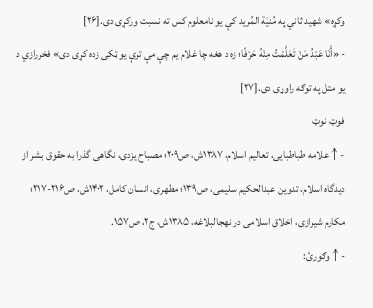وکړه» شهید ثاني په مُنیَة المُرید کې یو نامعلوم کس ته نسبت ورکړی دی.[۲۶]
- «أَنَا عَبْدُ مَنْ تَعَلَّمْتُ مِنْهُ حَرْفًا؛ زه د هغه چا غلام یم چې مې ترې یو ټکی زده کړی دی» فخررازي د یو متل په توګه راوړی دی.[۲۷]
فوټ نوټ
- ↑ علامه طباطبایی، تعالیم اسلام، ۱۳۸۷ش، ص۲۰۹؛ مصباح یزدی، نگاهی گذرا به حقوق بشر از دیدگاه اسلام، تدوین عبدالحکیم سلیمی، ص۱۳۹؛ مطهری، انسان کامل، ۱۴۰۲ش، ص۲۱۶-۲۱۷؛ مکارم شیرازی، اخلاق اسلامی در نهجالبلاغه، ۱۳۸۵ش، ج۲، ص۱۵۷.
- ↑ وګورئ: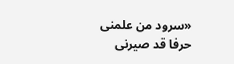«سرود من علمنی حرفا قد صیرنی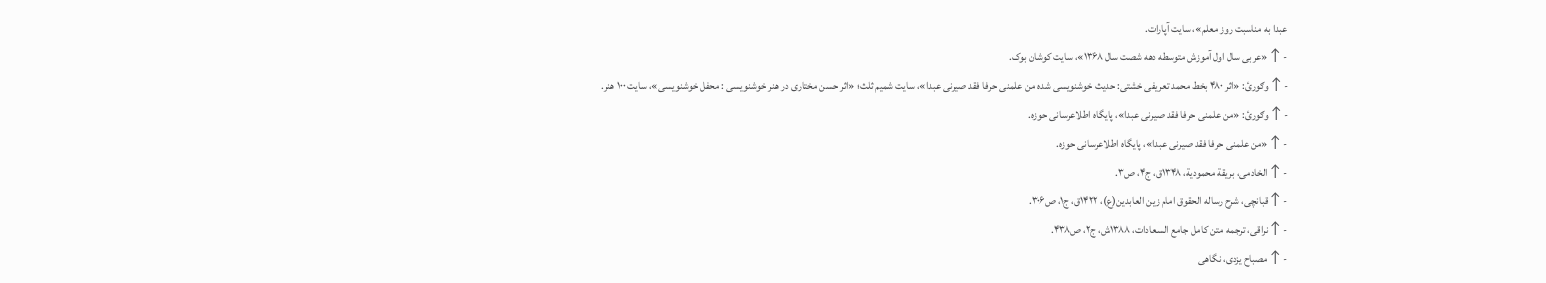عبدا به مناسبت روز معلم»، سایت آپارات.
- ↑ «عربی سال اول آموزش متوسطه دهه شصت سال ۱۳۶۸»، سایت کوشان بوک.
- ↑ وګورئ: «اثر ۴۸۰ بخط محمد تعریفی خشتی: حدیث خوشنویسی شده من علمنی حرفا فقد صیرنی عبدا»، سایت شمیم ثلث؛ «اثر حسن مختاری در هنر خوشنویسی : محفل خوشنویسی»، سایت ۱۰۰ هنر.
- ↑ وګورئ: «من علمنی حرفا فقد صیرنی عبدا»، پایگاه اطلاعرسانی حوزه.
- ↑ «من علمنی حرفا فقد صیرنی عبدا»، پایگاه اطلاعرسانی حوزه.
- ↑ الخادمی، بريقة محمودية، ۱۳۴۸ق، ج۴، ص۳.
- ↑ قبانچی، شرح رساله الحقوق امام زین العابدین(ع)، ۱۴۲۲ق، ج۱، ص۳۰۶.
- ↑ نراقی، ترجمه متن کامل جامع السعادات، ۱۳۸۸ش، ج۲، ص۴۳۸.
- ↑ مصباح یزدی، نگاهی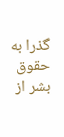گذرا به حقوق بشر از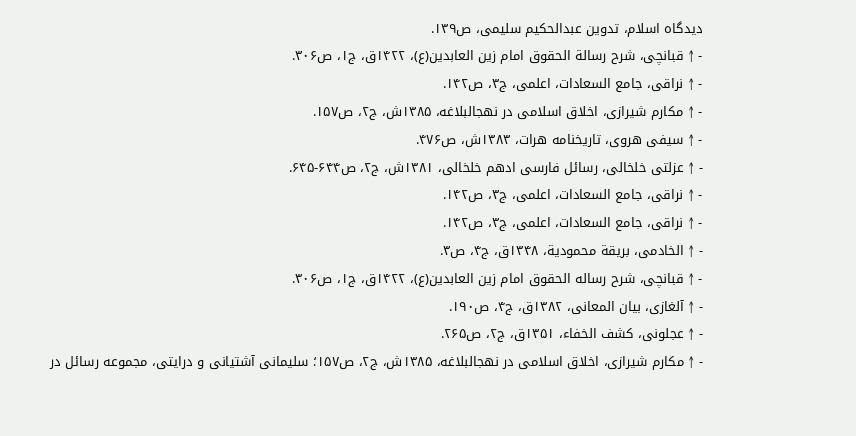دیدگاه اسلام، تدوین عبدالحکیم سلیمی، ص۱۳۹.
- ↑ قبانچی، شرح رسالة الحقوق امام زین العابدین(ع)، ۱۴۲۲ق، ج۱، ص۳۰۶.
- ↑ نراقی، جامع السعادات، اعلمی، ج۳، ص۱۴۲.
- ↑ مکارم شیرازی، اخلاق اسلامی در نهجالبلاغه، ۱۳۸۵ش، ج۲، ص۱۵۷.
- ↑ سیفی هروی، تاریخنامه هرات، ۱۳۸۳ش، ص۴۷۶.
- ↑ عزلتی خلخالی، رسائل فارسی ادهم خلخالی، ۱۳۸۱ش، ج۲، ص۶۴۴-۶۴۵.
- ↑ نراقی، جامع السعادات، اعلمی، ج۳، ص۱۴۲.
- ↑ نراقی، جامع السعادات، اعلمی، ج۳، ص۱۴۲.
- ↑ الخادمی، بريقة محمودية، ۱۳۴۸ق، ج۴، ص۳.
- ↑ قبانچی، شرح رساله الحقوق امام زین العابدین(ع)، ۱۴۲۲ق، ج۱، ص۳۰۶.
- ↑ آلغازی، بیان المعانی، ۱۳۸۲ق، ج۴، ص۱۹۰.
- ↑ عجلونی، کشف الخفاء، ۱۳۵۱ق، ج۲، ص۲۶۵.
- ↑ مکارم شیرازی، اخلاق اسلامی در نهجالبلاغه، ۱۳۸۵ش، ج۲، ص۱۵۷؛ سلیمانی آشتیانی و درایتی، مجموعه رسائل در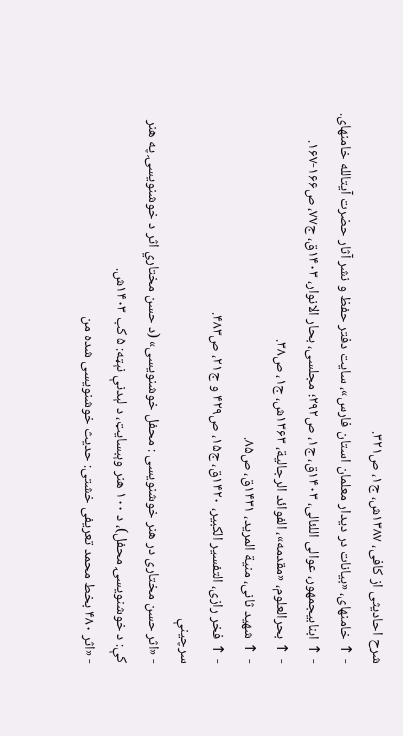شرح احادیثی از کافی، ۱۳۸۷ش، ج۱، ص۳۲۱.
- ↑ خامنهای، «بیانات در دیدار معلمان استان فارس»، سایت دفتر حفظ و نشر آثار حضرت آیتالله خامنهای.
- ↑ ابنابیجمهور، عوالی اللئالی، ۱۴۰۳ق، ج۱، ص۲۹۲؛ مجلسی، بحار الانوار، ۱۴۰۳ق، ج۷۷، ص۱۶۶-۱۶۷.
- ↑ بحرالعلوم، «مقدمه»، الفوائد الرجالیة، ۱۳۶۳ش، ج۱، ص۳۸.
- ↑ شهید ثانی، منیة المرید، ۱۴۳۱ق، ص۸۵.
- ↑ فخر رازی، التفسیر الکبیر، ۱۴۲۰ق، ج۱۵، ص۴۲۹ و ج۲۱، ص۴۸۳.
سرچينې
- «اثر حسن مختاری در هنر خوشنویسی : محفل خوشنویسی» (د حسن مختاري اثر د خوشنویسۍ په هنر کې: د خوشنویسۍ محفل)، د ۱۰۰ هنر وېبسایټ، د لېدنې نېټه: ۵ کب ۱۴۰۳ش.
- «اثر ۴۸۰ بخط محمد تعریفی خشتی: حدیث خوشنویسی شده من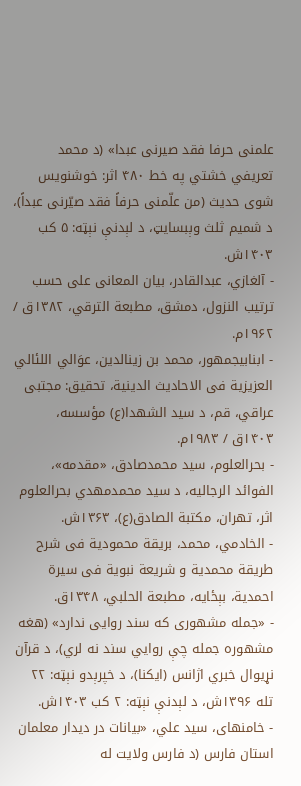علمنی حرفا فقد صیرنی عبدا» (د محمد تعریفي خشتي په خط ۴۸۰ اثر: خوشنویس شوی حدیث (من علّمنی حرفاً فقد صیّرنی عبداً)، د شمیم ثلث وېبسایټ، د لېدنې نېټه: ۵ کب ۱۴۰۳ش.
- آلغازي، عبدالقادر، بیان المعانی علی حسب ترتیب النزول، دمشق، مطبعة الترقي، ۱۳۸۲ق / ۱۹۶۲م.
- ابنابيجمهور، محمد بن زینالدین، عوَالي اللئالي العزیزیة فی الاحادیث الدینیة، تحقیق: مجتبی عراقي، قم، د سید الشهدا(ع) مؤسسه، ۱۴۰۳ق / ۱۹۸۳م.
- بحرالعلوم، سید محمدصادق، «مقدمه»، الفوائد الرجالیه، د سید محمدمهدي بحرالعلوم اثر، تهران، مکتبة الصادق(ع)، ۱۳۶۳ش.
- الخادمي، محمد، بريقة محمودية فی شرح طريقة محمدية و شريعة نبوية فی سيرة احمدية، بېځایه، مطبعة الحلبي، ۱۳۴۸ق.
- «جمله مشهوری که سند روایی ندارد» (هغه مشهوره جمله چې روایي سند نه لري)، د قرآن نړیوال خبري اژانس (ایکنا)، د خپرېدو نېټه: ۲۲ تله ۱۳۹۶ش، د لېدنې نېټه: ۲ کب ۱۴۰۳ش.
- خامنهای، سید علي، «بیانات در دیدار معلمان استان فارس (د فارس ولایت له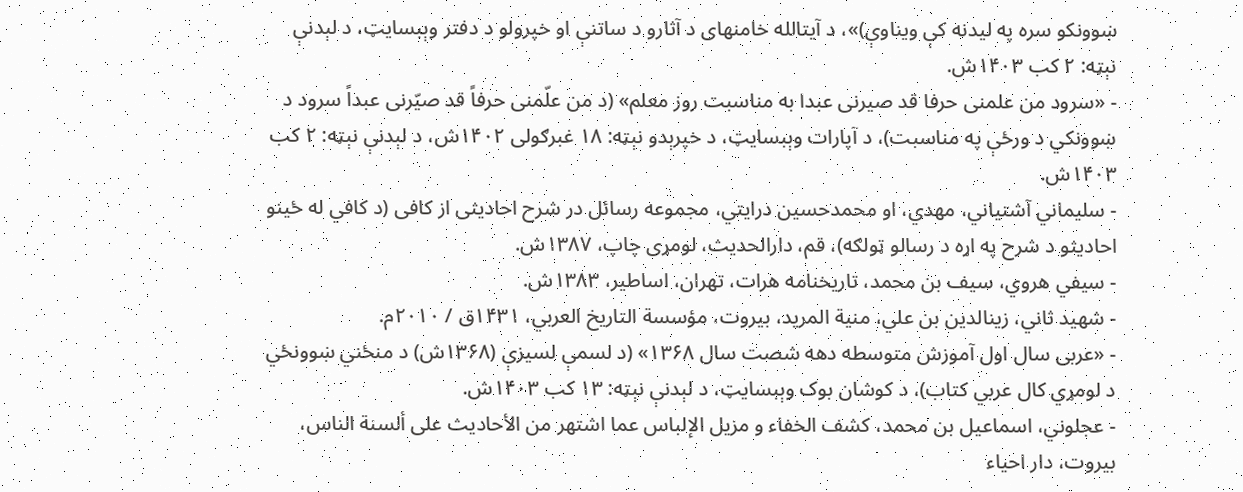ښوونکو سره په لیدنه کې ویناوې)»، د آیتالله خامنهای د آثارو د ساتنې او خپرولو د دفتر وېبسایټ، د لېدنې نېټه: ۲ کب ۱۴۰۳ش.
- «سرود من علمنی حرفا قد صیرنی عبدا به مناسبت روز معلم» (د من علّمنی حرفاً قد صیّرنی عبداً سرود د ښوونکي د ورځې په مناسبت)، د آپارات وېبسایټ، د خپرېدو نېټه: ۱۸ غبرګولی ۱۴۰۲ش، د لېدنې نېټه: ۲ کب ۱۴۰۳ش.
- سلیماني آشتیاني، مهدي، او محمدحسین درایتي، مجموعه رسائل در شرح احادیثی از کافی (د کافي له ځینو احادیثو د شرح په اړه د رسالو ټولګه)، قم، دارالحدیث، لومړی چاپ، ۱۳۸۷ش.
- سیفي هروي، سیف بن محمد، تاریخنامه هرات، تهران، اساطیر، ۱۳۸۳ش.
- شهید ثاني، زینالدین بن علي، منیة المرید، بیروت، مؤسسة التاریخ العربي، ۱۴۳۱ق / ۲۰۱۰م.
- «عربی سال اول آموزش متوسطه دهه شصت سال ۱۳۶۸» (د لسمې لسیزې (۱۳۶۸ش) د منځني ښوونځي د لومړي کال عربي کتاب)، د کوشان بوک وېبسایټ، د لېدنې نېټه: ۱۳ کب ۱۴۰۳ش.
- عجلوني، اسماعیل بن محمد، کشف الخفاء و مزیل الإلباس عما اشتهر من الأحادیث على ألسنة الناس، بیروت، دار احیاء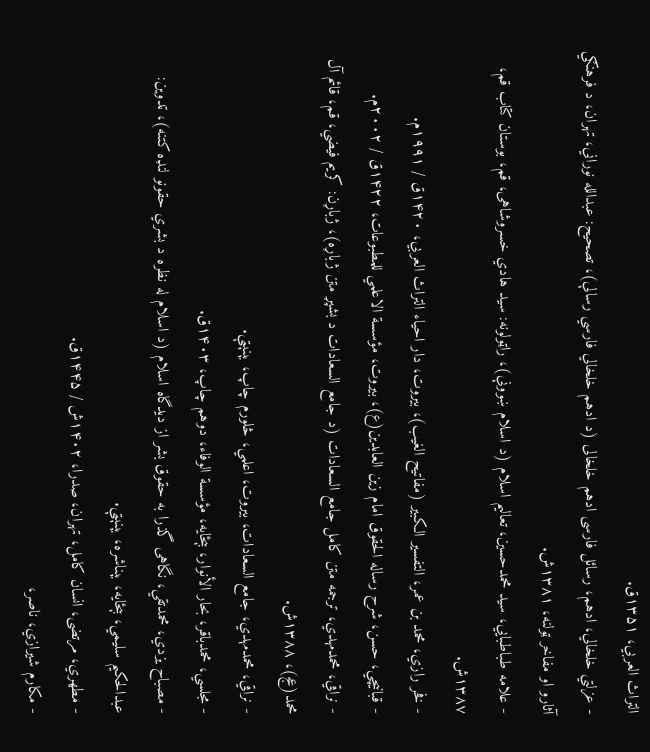التراث العربي، ۱۳۵۱ق.
- عزلتي خلخالي، ادهم، رسائل فارسی ادهم خلخالی (د ادهم خلخالي فارسي رسالې)، تصحیح: عبدالله نوراني، تهران، د فرهنګي آثارو او مفاخر ټولنه، ۱۳۸۱ش.
- علامه طباطبایي، سید محمدحسین، تعالیم اسلام (د اسلام ښوونې)، راټولونه: سید هادي خسروشاهی، قم، بوستان کتاب قم، ۱۳۸۷ش.
- فخر رازي، محمد بن عمر، التفسیر الکبیر (مفاتیح الغیب)، بیروت، دار احیاء التراث العربي، ۱۴۲۰ق / ۱۹۹۱م.
- قبانيچي، حسن، شرح رساله الحقوق امام زین العابدین(ع)، بیروت، مؤسسة الاعلمي للمطبوعات، ۱۴۲۲ق / ۲۰۰۲م.
- نراقي، محمدمهدي، ترجمه متن کامل جامع السعادات (د جامع السعادات د بشپړ متن ژباړه)، ژباړن: کریم فیضي، قم، قائم آل محمد(عج)، ۱۳۸۸ش.
- نراقي، محمدمهدي، جامع السعادات، بیروت، اعلمي، څلورم چاپ، بېنېټې.
- مجلسي، محمدباقر، بحار الأنوار، بېځایه، مؤسسة الوفاء، دوهم چاپ، ۱۴۰۳ق.
- مصباح یزدي، محمدتقي، نگاهی گذرا به حقوق بشر از دیدگاه اسلام (د اسلام له نظره د بشري حقونو لنډه کتنه)، تدوین: عبدالحکیم سلیمي، بېځایه، بېناشره، بېنېټې.
- مطهري، مرتضی، انسان کامل، تهران، صدرا، ۱۴۰۲ش / ۱۴۴۵ق.
- مکارم شیرازي، ناصر،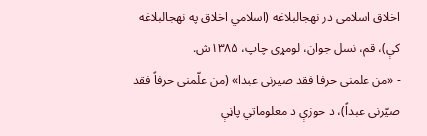اخلاق اسلامی در نهجالبلاغه (اسلامي اخلاق په نهجالبلاغه کې)، قم، نسل جوان، لومړی چاپ، ۱۳۸۵ش.
- «من علمنی حرفا فقد صیرنی عبدا» (من علّمنی حرفاً فقد صیّرنی عبداً)، د حوزې د معلوماتي پاڼې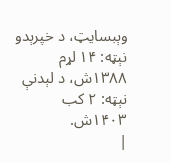وېبسایټ، د خپرېدو نېټه: ۱۴ لړم ۱۳۸۸ش، د لېدنې نېټه: ۲ کب ۱۴۰۳ش.
|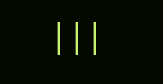|||